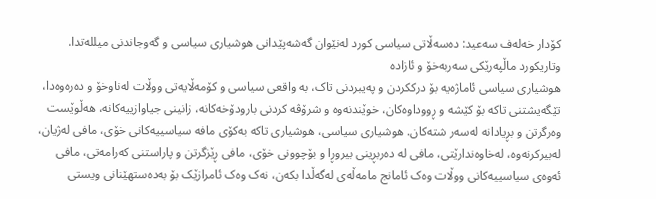کۆدار خەلەف سەعید: دەسەڵاتی سیاسی کورد لەنێوان گەشەپێدانی هوشیاری سیاسی و گەوجاندنی میللەتدا.
وتاریکورد ماڵپەرێکی سەربەخۆ و ئازادە
ھوشیاری سیاسی ئاماژەیە بۆ درککردن و پەیبردنی تاک، بە واقعی سیاسی و کۆمەڵایەتی ووڵات لەناوخۆ و دەرەوەدا، تێگەیشتنی تاکە بۆ کێشە و ڕووداوەکان، خوێندنەوە و شرۆڤە کردنی بارودۆخەکانە، زانینی جیاوازییەکانە، ھەڵوێست وەرگرتن و بڕیادانە لەسەر شتەکان. ھوشیاری سیاسی، ھوشیاری تاکە بەکۆی مافە سیاسییەکانی خۆی، مافی لەژیان، لەبیرکرنەوە، لەخاوەندارێتی، مافی لە دەربڕینی بیروڕا و بۆچوونی خۆی، مافی ڕێزگرتن و پاراستنی کەرامەتی، مافی ئەوەی سیاسییەکانی ووڵات وەک ئامانج مامەڵەی لەگەڵدا بکەن، نەک وەک ئامرازێک بۆ بەدەستھێنانی ویستی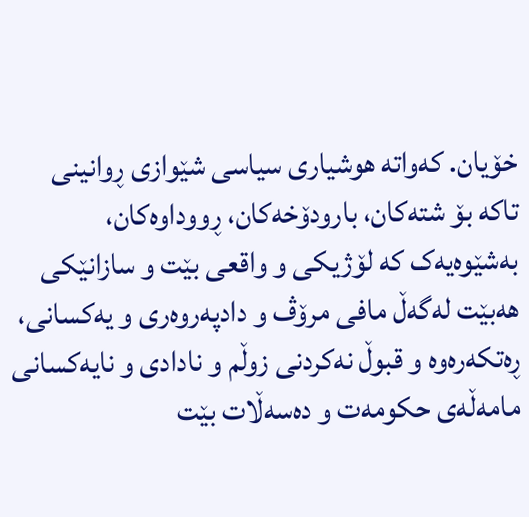خۆیان. کەواتە ھوشیاری سیاسی شێوازی ڕوانینی تاکە بۆ شتەکان، بارودۆخەکان، ڕووداوەکان، بەشێوەیەک کە لۆژیکی و واقعی بێت و سازانێکی ھەبێت لەگەڵ مافی مرۆڤ و دادپەروەری و یەکسانی، ڕەتکەرەوە و قبوڵ نەکردنی زوڵم و نادادی و نایەکسانی مامەڵەی حکومەت و دەسەڵات بێت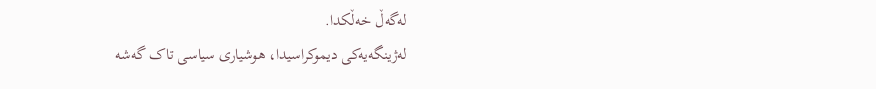لەگەڵ خەڵکدا.
لەژینگەیەکی دیموکراسیدا، ھوشیاری سیاسی تاک گەشە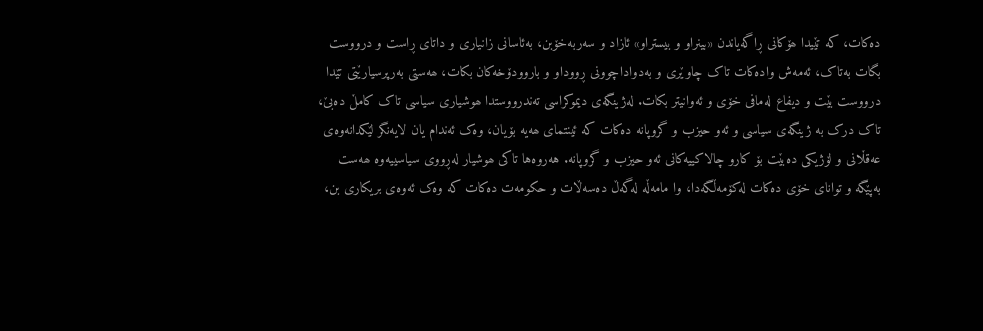دەکات، کە تێیدا ھۆکانی ڕاگەیاندن «بینراو و بیستراو» ئازاد و سەربەخۆبن، بەئاسانی زانیاری و داتای ڕاست و درووست بگات بەتاک، ئەمەش وادەکات تاک چاوێری و بەدواداچوونی ڕووداو و باروودۆخەکان بکات، ھەستی بەرپرسیارێتی تێدا درووست بێت و دیفاع لەمافی خۆی و ئەوانیتر بکات. لەژینگەی دیموکراسی تەندرووستدا ھوشیاری سیاسی تاک کامڵ دەبێ، تاک درک بە ژینگەی سیاسی و ئەو حیزب و گروپانە دەکات کە ئینتمای ھەیە بۆیان، وەک ئەندام یان لایەنگر لێکدانەوەی عەقڵانی و لۆژیکی دەبێت بۆ کارو چالاکییەکانی ئەو حیزب و گروپانە. هەروەها تاکی ھوشیار لەڕووی سیاسییەوە ھەست بەپێگە و توانای خۆی دەکات لەکۆمەڵگەدا، وا مامەڵە لەگەڵ دەسەڵات و حکومەت دەکات کە وەک ئەوەی بریکاری بن،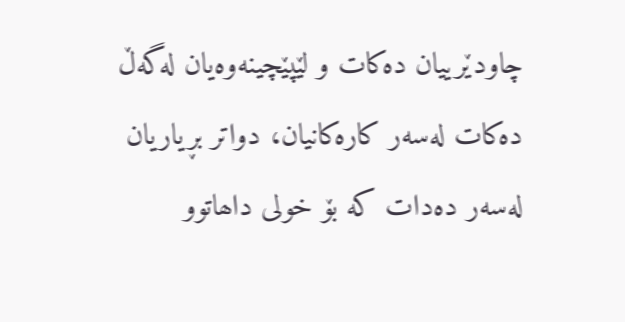چاودێرییان دەکات و لێپێچینەوەیان لەگەڵ دەکات لەسەر کارەکانیان، دواتر بڕیاریان لەسەر دەدات کە بۆ خولی داھاتوو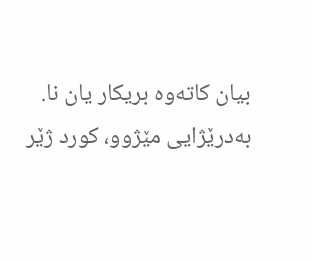بیان کاتەوە بریکار یان نا.
بەدرێژایی مێژوو، کورد ژێر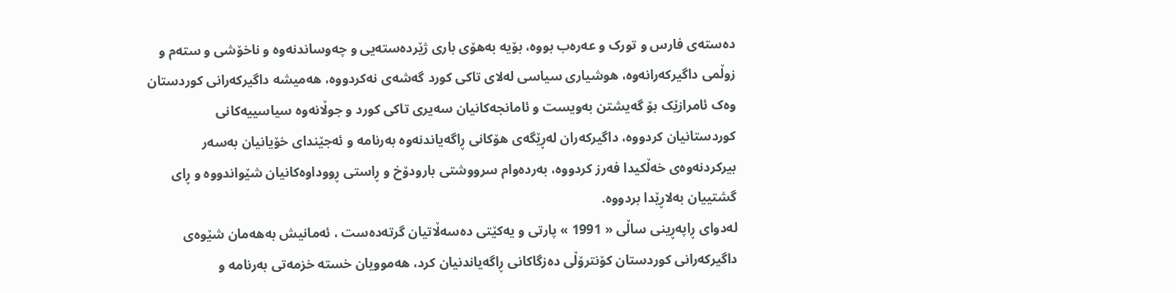دەستەی فارس و تورک و عەرەب بووە، بۆیە بەھۆی باری ژێردەستەیی و چەوساندنەوە و ناخۆشی و ستەم و زوڵمی داگیرکەرانەوە، ھوشیاری سیاسی لەلای تاکی کورد گەشەی نەکردووە، ھەمیشە داگیرکەرانی کوردستان وەک ئامرازێک بۆ گەیشتن بەویست و ئامانجەکانیان سەیری تاکی کورد و جوڵانەوە سیاسییەکانی کوردستانیان کردووە، داگیرکەران لەڕێگەی ھۆکانی ڕاگەیاندنەوە بەرنامە و ئەجێندای خۆیانیان بەسەر بیرکردنەوەی خەڵکیدا فەرز کردووە، بەردەوام سرووشتی بارودۆخ و ڕاستی ڕووداوەکانیان شێواندووە و ڕای گشتییان بەلاڕێدا بردووە.
لەدوای ڕاپەڕینی ساڵی « 1991 » پارتی و یەکێتی دەسەڵاتیان گرتەدەست ، ئەمانیش بەھەمان شێوەی داگیرکەرانی کوردستان کۆنترۆڵی دەزگاکانی ڕاگەیاندنیان کرد، ھەموویان خستە خزمەتی بەرنامە و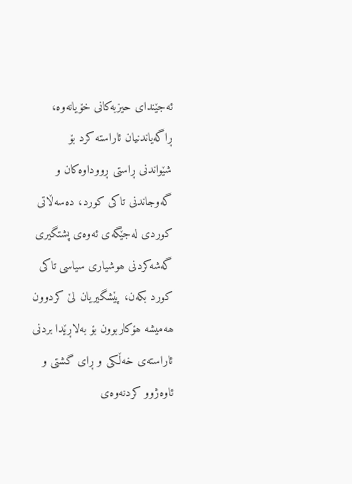ئەجێندای حیزبەکانی خۆیانەوە، ڕاگەیاندنیان ئاراستە کرد بۆ شێواندنی ڕاستی ڕووداوەکان و گەوجاندنی تاکی کورد، دەسەڵاتی کوردی لەجێگەی ئەوەی پشتگیری گەشەکردنی ھوشیاری سیاسی تاکی کورد بکەن، پێشگیریان لێ کردوون ھەمیشە ھۆکاربوون بۆ بەلاڕێدا بردنی ئاراستەی خەڵکی و ڕای گشتی و ئاوەژوو کردنەوەی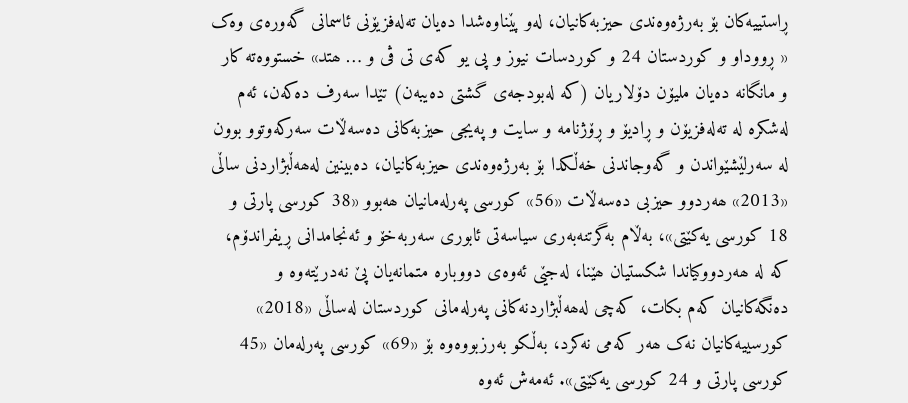ڕاستییەکان بۆ بەرژەوەندی حیزبەکانیان، لەو پێناوەشدا دەیان تەلەفزیۆنی ئاسمانی گەورەی وەک « ڕووداو و کوردستان 24 و کوردسات نیوز و پی یو کەی تی ڤی و … ھتد» خستووەتە کار و مانگانە دەیان ملیۆن دۆلاریان (کە لەبودجەی گشتی دەیبەن) تێدا سەرف دەکەن، ئەم لەشکرە لە تەلەفزیۆن و ڕادیۆ و ڕۆژنامە و سایت و پەیجی حیزبەکانی دەسەڵات سەرکەوتوو بوون لە سەرلێشێواندن و گەوجاندنی خەڵکدا بۆ بەرژەوەندی حیزبەکانیان، دەبینین لەھەڵبژاردنی ساڵی «2013» ھەردوو حیزبی دەسەڵات «56» کورسی پەرلەمانیان ھەبوو «38 کورسی پارتی و 18 کورسی یەکێتی»، بەڵام بەگرتنەبەری سیاسەتی ئابوری سەربەخۆ و ئەنجامدانی ڕیفراندۆم، کە لە ھەردووکیاندا شکستیان ھێنا، لەجێی ئەوەی دووبارە متمانەیان پێ نەدرێتەوە و دەنگەکانیان کەم بکات، کەچی لەھەڵبژاردنەکانی پەرلەمانی کوردستان لەساڵی «2018» کورسییەکانیان نەک ھەر کەمی نەکرد، بەڵکو بەرزبووەوە بۆ «69» کورسی پەرلەمان «45 کورسی پارتی و 24 کورسی یەکێتی». ئەمەش ئەوە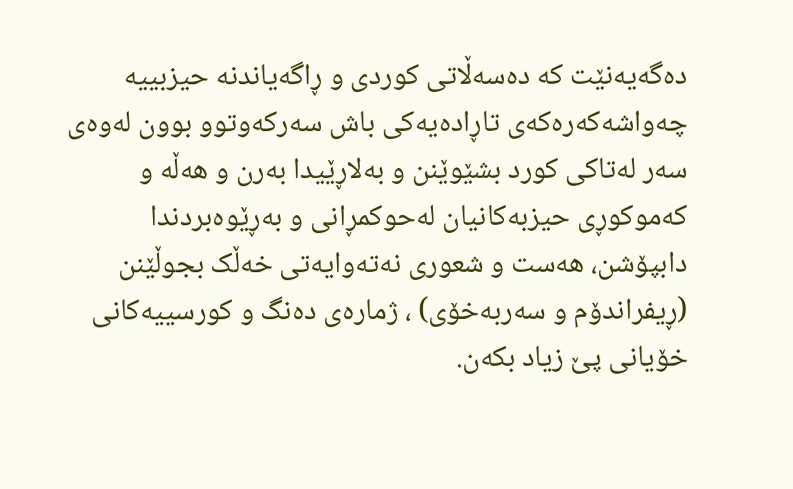دەگەیەنێت کە دەسەڵاتی کوردی و ڕاگەیاندنە حیزبییە
چەواشەکەرەکەی تاڕادەیەکی باش سەرکەوتوو بوون لەوەی سەر لەتاکی کورد بشێوێنن و بەلاڕێیدا بەرن و ھەڵە و کەموکوڕی حیزبەکانیان لەحوکمڕانی و بەڕێوەبردندا دابپۆشن، ھەست و شعوری نەتەوایەتی خەڵک بجوڵێنن (ڕیفراندۆم و سەربەخۆی) ، ژمارەی دەنگ و کورسییەکانی خۆیانی پێ زیاد بکەن.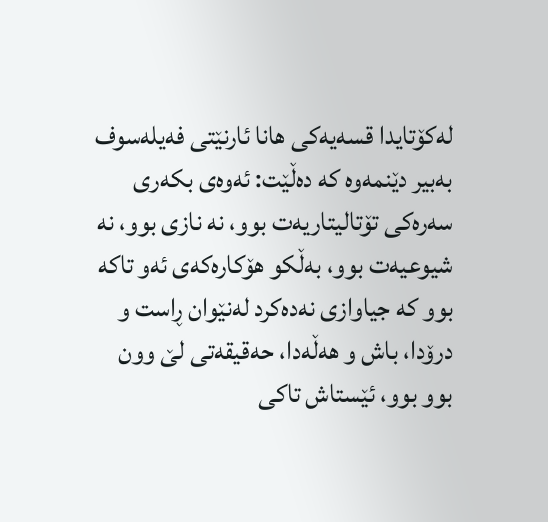لەکۆتایدا قسەیەکی هانا ئارنێتی فەیلەسوف بەبیر دێنمەوە کە دەڵێت: ئەوەی بکەری سەرەکی تۆتالیتاریەت بوو، نە نازی بوو، نە شیوعیەت بوو، بەڵکو هۆکارەکەی ئەو تاکە بوو کە جیاوازی نەدەکرد لەنێوان ڕاست و درۆدا، باش و هەڵەدا، حەقیقەتی لێ وون بوو بوو، ئێستاش تاکی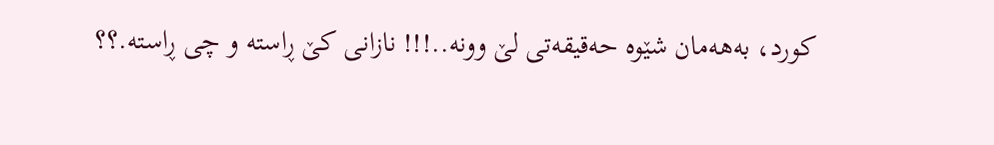کورد، بەهەمان شێوە حەقیقەتی لێ وونە..!!! نازانی کێ ڕاستە و چی ڕاستە.؟؟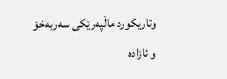وتاریکورد ماڵپەرێکی سەربەخۆ و ئازادە